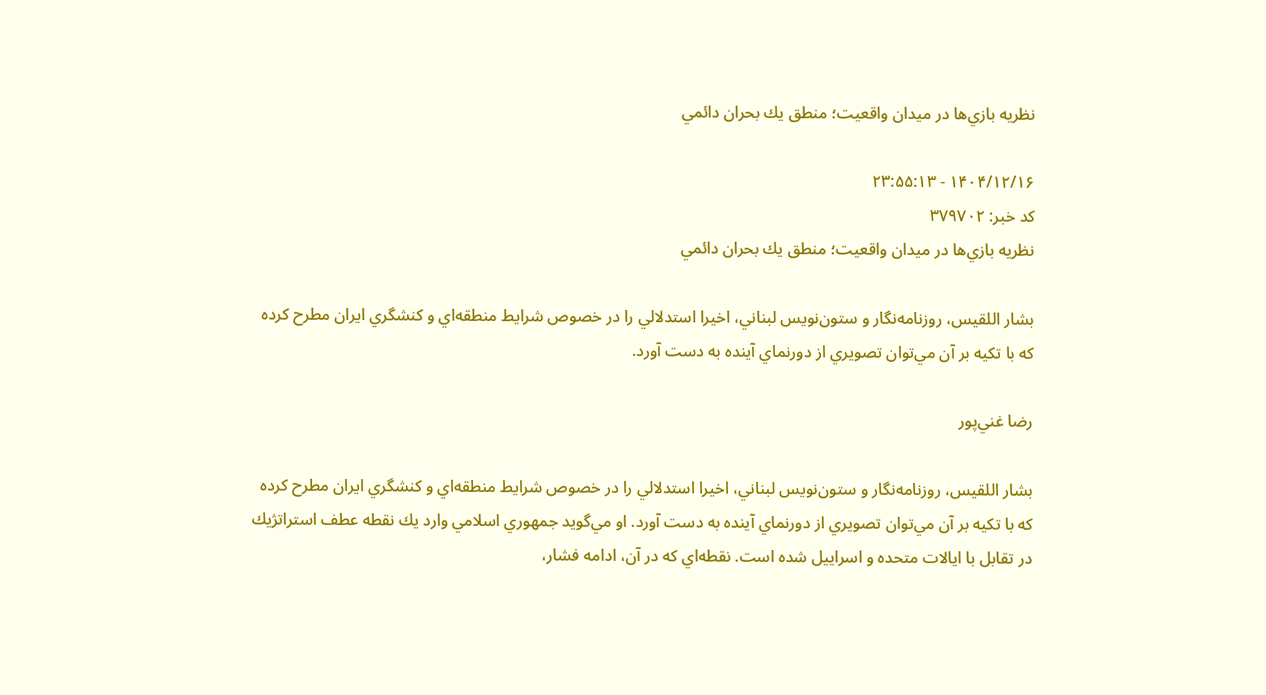نظريه بازي‌ها در ميدان واقعيت؛ منطق يك بحران دائمي

۱۴۰۴/۱۲/۱۶ - ۲۳:۵۵:۱۳
کد خبر: ۳۷۹۷۰۲
نظريه بازي‌ها در ميدان واقعيت؛ منطق يك بحران دائمي

بشار اللقيس، روزنامه‌نگار و ستون‌‌نويس لبناني، اخيرا استدلالي را در خصوص شرايط منطقه‌اي و كنشگري ايران مطرح كرده كه با تكيه بر آن مي‌توان تصويري از دورنماي آينده به دست آورد.

رضا غني‌پور

بشار اللقيس، روزنامه‌نگار و ستون‌‌نويس لبناني، اخيرا استدلالي را در خصوص شرايط منطقه‌اي و كنشگري ايران مطرح كرده كه با تكيه بر آن مي‌توان تصويري از دورنماي آينده به دست آورد. او مي‌گويد جمهوري اسلامي وارد يك نقطه عطف استراتژيك در تقابل با ايالات متحده و اسراييل شده است. نقطه‌اي كه در آن، ادامه فشار،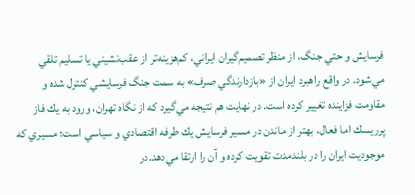فرسايش و حتي جنگ، از منظر تصميم‌گيران ايراني، كم‌‌هزينه‌‌تر از عقب‌نشيني يا تسليم تلقي مي‌شود. در واقع راهبرد ايران از «بازدارندگي صرف» به سمت جنگ فرسايشي كنترل ‌شده و مقاومت فزاينده تغيير كرده است. در نهايت هم نتيجه مي‌گيرد كه از نگاه تهران، ورود به يك فاز پرريسك اما فعال، بهتر از ماندن در مسير فرسايش يك ‌طرفه اقتصادي و سياسي است؛ مسيري كه موجوديت ايران را در بلندمدت تقويت كرده و آن را ارتقا مي‌دهد.در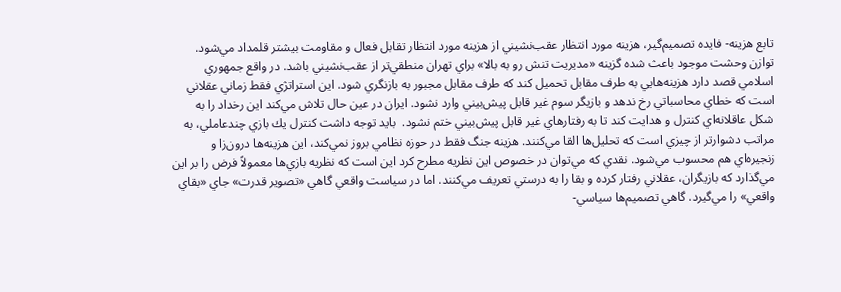تابع هزينه- فايده تصميم‌گير، هزينه مورد انتظار عقب‌نشيني از هزينه مورد انتظار تقابل فعال و مقاومت بيشتر قلمداد مي‌شود. توازن وحشت موجود باعث شده گزينه «مديريت تنش رو به بالا» براي تهران منطقي‌تر از عقب‌نشيني باشد. در واقع جمهوري اسلامي قصد دارد هزينه‌هايي به طرف مقابل تحميل كند كه طرف مقابل مجبور به بازنگري شود. اين استراتژي فقط زماني عقلاني است كه خطاي محاسباتي رخ ندهد و بازيگر سوم غير قابل ‌پيش‌‌بيني وارد نشود. ايران در عين حال تلاش مي‌كند اين رخداد را به شكل عاقلانه‌اي كنترل و هدايت كند تا به رفتارهاي غير قابل پيش‌بيني ختم نشود.  بايد توجه داشت كنترل يك بازي چندعاملي، به‌ مراتب دشوار‌تر از چيزي است كه تحليل‌ها القا مي‌كنند. هزينه جنگ فقط در حوزه نظامي بروز نمي‌كند، اين هزينه‌ها درون‌‌زا و زنجيره‌اي هم محسوب مي‌شود. نقدي كه مي‌توان در خصوص اين نظريه مطرح كرد اين است كه نظريه بازي‌ها معمولاً فرض را بر اين مي‌گذارد كه بازيگران، عقلاني‌ رفتار كرده و بقا را به‌ درستي تعريف مي‌كنند. اما در سياست واقعي گاهي «تصوير قدرت» جاي «بقاي واقعي» را مي‌گيرد. گاهي تصميم‌ها سياسي-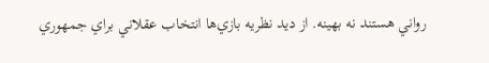رواني هستند نه بهينه. از ديد نظريه بازي‌ها انتخاب عقلاني براي جمهوري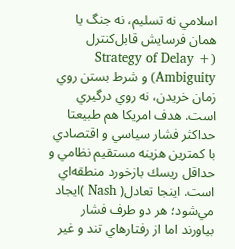اسلامي نه تسليم، نه جنگ يا همان فرسايش قابل‌كنترل (Strategy of Delay + Ambiguity) و شرط بستن روي زمان خريدن، نه روي درگيري است. هدف امريكا هم طبيعتا حداكثر فشار سياسي و اقتصادي با كمترين هزينه مستقيم نظامي و حداقل ريسك بازخورد منطقه‌‌اي است. اينجا تعادل( Nash )ايجاد مي‌شود؛ هر دو طرف فشار بياورند اما از رفتارهاي تند و غير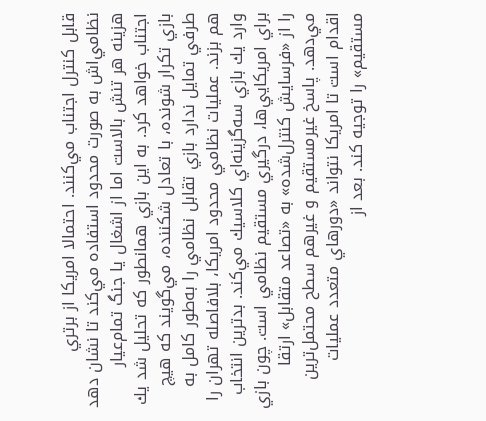قابل كنترل اجتناب مي‌كنند. احتمالا امريكا از برتري نظامي‌اش به صورت محدود استفاده مي‌كند تا نشان دهد هزينه هر تنش بالاست اما از اشغال يا جنگ تمام‌عيار اجتناب خواهد كرد. به اين بازي همانطور كه تحليل شد يك بازي تكرار شونده، با تعادل شكننده، مي‌گويند كه هيچ طرفي تمايل ندارد بازي تقابل نظامي را به‌طور كامل به هم بزند. عمليات نظامي محدود امريكا، بلافاصله تهران را وارد يك بازي سه‌گزينه‌‌اي كلاسيك مي‌كند. بدترين انتخاب براي امريكايي‌ها، درگيري مستقيم نظامي است. چون بازي را از «فرسايش كنترل‌شده» به «تصاعد متقابل» ارتقا مي‌دهد. پاسخ غيرمستقيم و غيرهم‌ سطح محتمل‌ترين اقدام است تا امريكا نتواند «دور‌هاي متعدد عمليات مستقيم» را توجيه كند. بعد از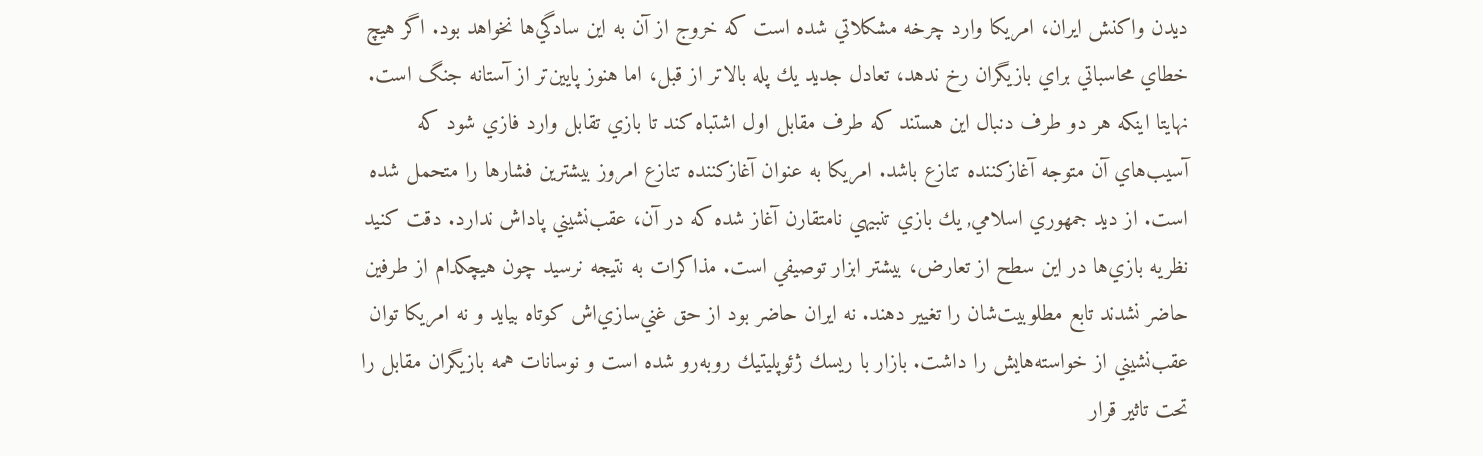ديدن واكنش ايران، امريكا وارد چرخه مشكلاتي شده است كه خروج از آن به اين سادگي‌ها نخواهد بود. اگر هيچ خطاي محاسباتي براي بازيگران رخ ندهد، تعادل جديد يك پله بالاتر از قبل، اما هنوز پايين‌تر از آستانه جنگ است. نهايتا اينكه هر دو طرف دنبال اين‌ هستند كه طرف مقابل اول اشتباه كند تا بازي تقابل وارد فازي شود كه آسيب‌هاي آن متوجه آغاز‌كننده تنازع باشد. امريكا به عنوان آغاز‌كننده تنازع امروز بيشترين فشارها را متحمل شده است. از ديد جمهوري اسلامي, يك بازي تنبيهي نامتقارن آغاز شده كه در آن، عقب‌نشيني پاداش ندارد. دقت كنيد نظريه بازي‌ها در اين سطح از تعارض، بيشتر ابزار توصيفي است. مذاكرات به نتيجه نرسيد چون هيچكدام از طرفين حاضر نشدند تابع مطلوبيت‌شان را تغيير دهند. نه ايران حاضر بود از حق غني‌سازي‌اش كوتاه بيايد و نه امريكا توان عقب‌نشيني از خواسته‌هايش را داشت. بازار با ريسك ژئوپليتيك روبه‌رو شده است و نوسانات همه بازيگران مقابل را تحت تاثير قرار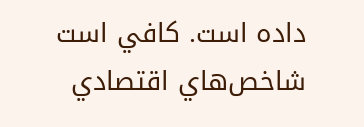داده است. كافي است شاخص‌هاي اقتصادي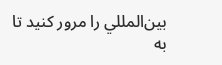بين‌المللي را مرور كنيد تا به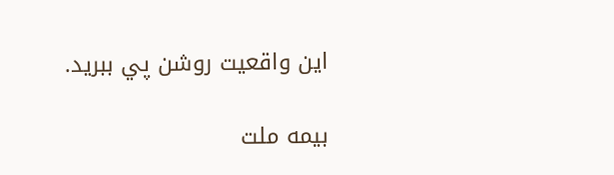اين واقعيت روشن پي ببريد.

بیمه ملت